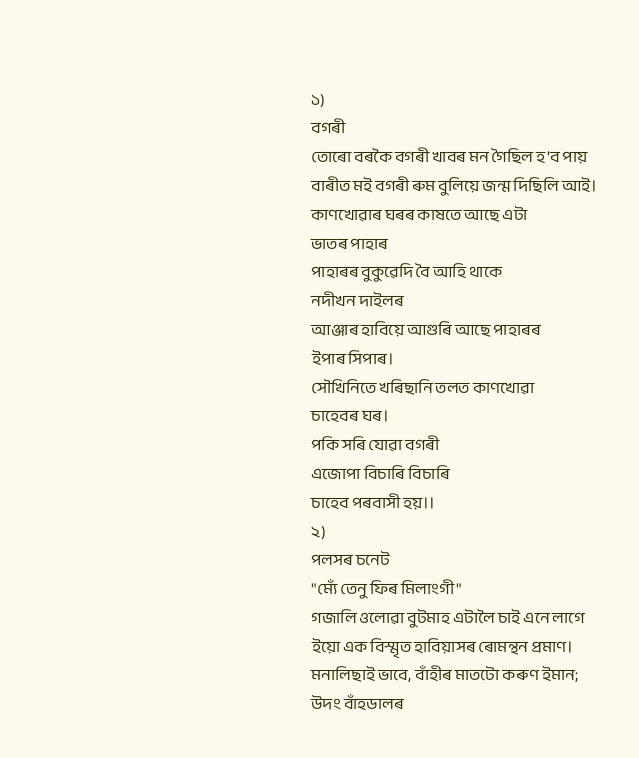১)
বগৰী
তোৰো বৰকৈ বগৰী খাবৰ মন গৈছিল হ'ব পায়
বাৰীত মই বগৰী ৰুম বুলিয়ে জন্ম দিছিলি আই।
কাণখোৱাৰ ঘৰৰ কাষতে আছে এটা
ভাতৰ পাহাৰ
পাহাৰৰ বুকুৱেদি বৈ আহি থাকে
নদীখন দাইলৰ
আঞ্জাৰ হাবিয়ে আগুৰি আছে পাহাৰৰ
ইপাৰ সিপাৰ।
সৌখিনিতে খৰিছানি তলত কাণখোৱা
চাহেবৰ ঘৰ।
পকি সৰি যোৱা বগৰী
এজোপা বিচাৰি বিচাৰি
চাহেব পৰবাসী হয়।।
২)
পলসৰ চনেট
"ম্যেঁ তেনু ফিৰ মিলাংগী"
গজালি ওলোৱা বুটমাহ এটালৈ চাই এনে লাগে
ইয়ো এক বিস্মৃত হাবিয়াসৰ ৰোমন্থন প্ৰমাণ।
মনালিছাই ভাবে, বাঁহীৰ মাতটো কৰুণ ইমান;
উদং বাঁহডালৰ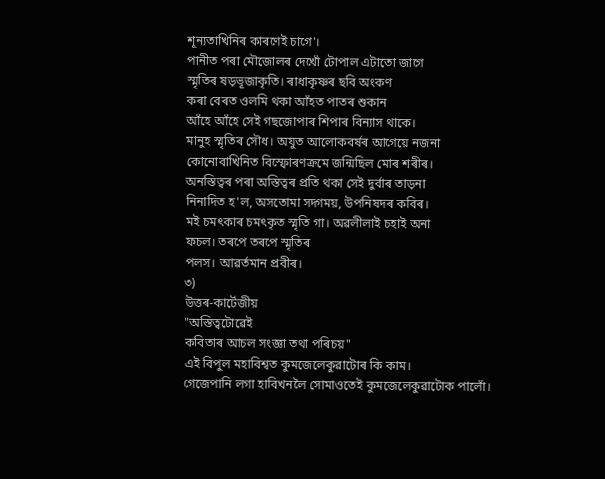শূন্যতাখিনিৰ কাৰণেই চাগে'।
পানীত পৰা মৌজোলৰ দেখোঁ টোপাল এটাতো জাগে
স্মৃতিৰ ষড়ভূজাকৃতি। ৰাধাকৃষ্ণৰ ছবি অংকণ
কৰা বেৰত ওলমি থকা আঁহত পাতৰ শুকান
আঁহে আঁহে সেই গছজোপাৰ শিপাৰ বিন্যাস থাকে।
মানুহ স্মৃতিৰ সৌধ। অযুত আলোকবৰ্ষৰ আগেয়ে নজনা
কোনোবাখিনিত বিস্ফোৰণক্ৰমে জন্মিছিল মোৰ শৰীৰ।
অনস্তিত্বৰ পৰা অস্তিত্বৰ প্ৰতি থকা সেই দুৰ্বাৰ তাড়না
নিনাদিত হ'ল, অসতোমা সদ্গময়, উপনিষদৰ কবিৰ।
মই চমৎকাৰ চমৎকৃত স্মৃতি গা। অৱলীলাই চহাই অনা
ফচল। তৰপে তৰপে স্মৃতিৰ
পলস। আৱৰ্তমান প্ৰবীৰ।
৩)
উত্তৰ-কাৰ্টেজীয়
"অস্তিত্বটোৱেই
কবিতাৰ আচল সংজ্ঞা তথা পৰিচয়"
এই বিপুল মহাবিশ্বত কুমজেলেকুৱাটোৰ কি কাম।
গেজেপানি লগা হাবিখনলৈ সোমাওতেই কুমজেলেকুৱাটোক পালোঁ।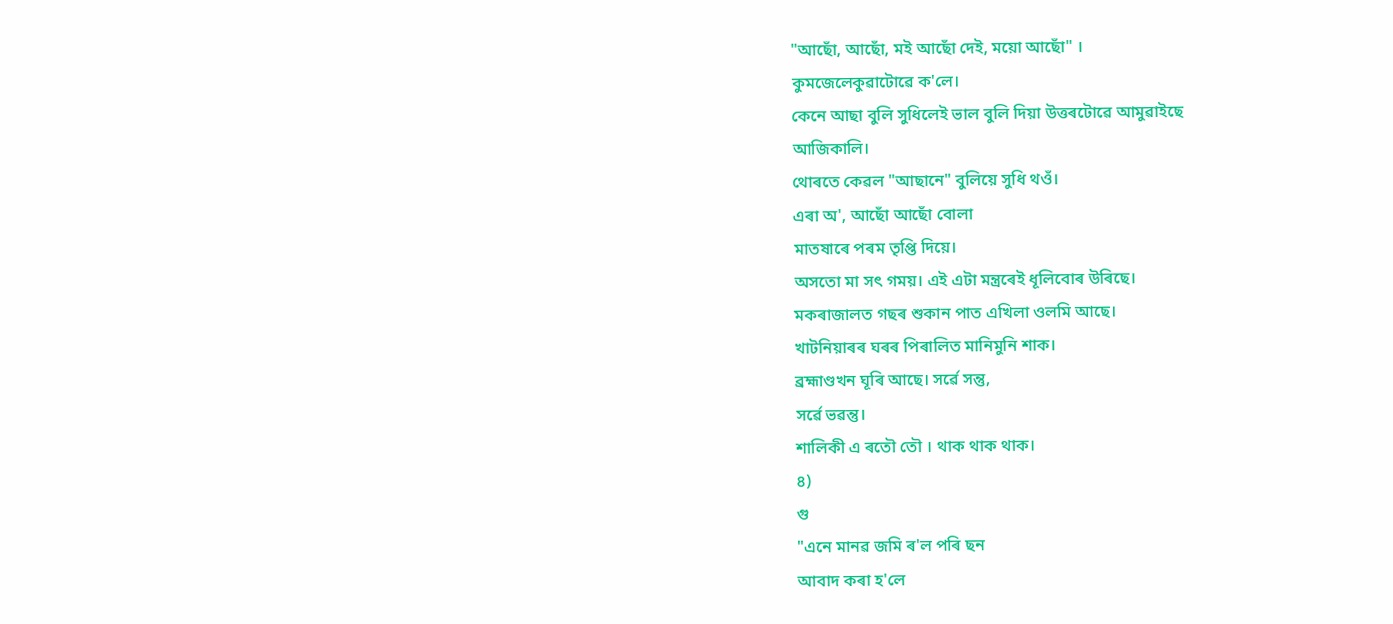"আছোঁ, আছোঁ, মই আছোঁ দেই, ময়ো আছোঁ" ।
কুমজেলেকুৱাটোৱে ক'লে।
কেনে আছা বুলি সুধিলেই ভাল বুলি দিয়া উত্তৰটোৱে আমুৱাইছে
আজিকালি।
থোৰতে কেৱল "আছানে" বুলিয়ে সুধি থওঁ।
এৰা অ', আছোঁ আছোঁ বোলা
মাতষাৰে পৰম তৃপ্তি দিয়ে।
অসতো মা সৎ গময়। এই এটা মন্ত্ৰৰেই ধূলিবোৰ উৰিছে।
মকৰাজালত গছৰ শুকান পাত এখিলা ওলমি আছে।
খাটনিয়াৰৰ ঘৰৰ পিৰালিত মানিমুনি শাক।
ব্ৰহ্মাণ্ডখন ঘূৰি আছে। সৰ্ৱে সন্তু,
সৰ্ৱে ভৱন্তু।
শালিকী এ ৰতৌ তৌ । থাক থাক থাক।
৪)
গু
"এনে মানৱ জমি ৰ'ল পৰি ছন
আবাদ কৰা হ'লে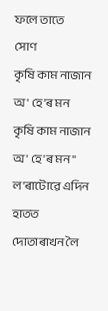ফলে তাতে
সোণ
কৃষি কাম নাজান অ' হে'ৰ মন
কৃষি কাম নাজান অ' হে'ৰ মন"
ল'ৰাটোৱে এদিন হাতত
দোতাৰাখন লৈ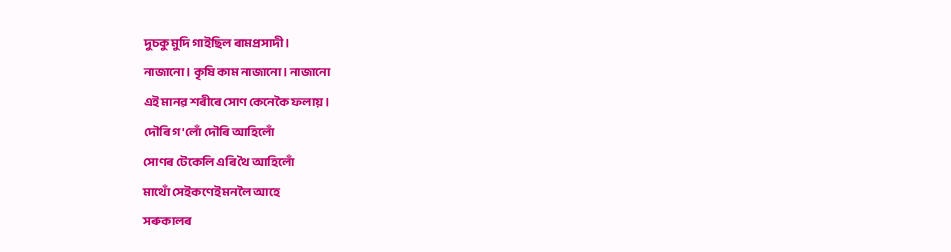দুচকু মুদি গাইছিল ৰামপ্ৰসাদী।
নাজানো। কৃষি কাম নাজানো। নাজানো
এই মানৱ শৰীৰে সোণ কেনেকৈ ফলায়।
দৌৰি গ'লোঁ দৌৰি আহিলোঁ
সোণৰ টেকেলি এৰি থৈ আহিলোঁ
মাথোঁ সেইকণেই মনলৈ আহে
সৰুকালৰ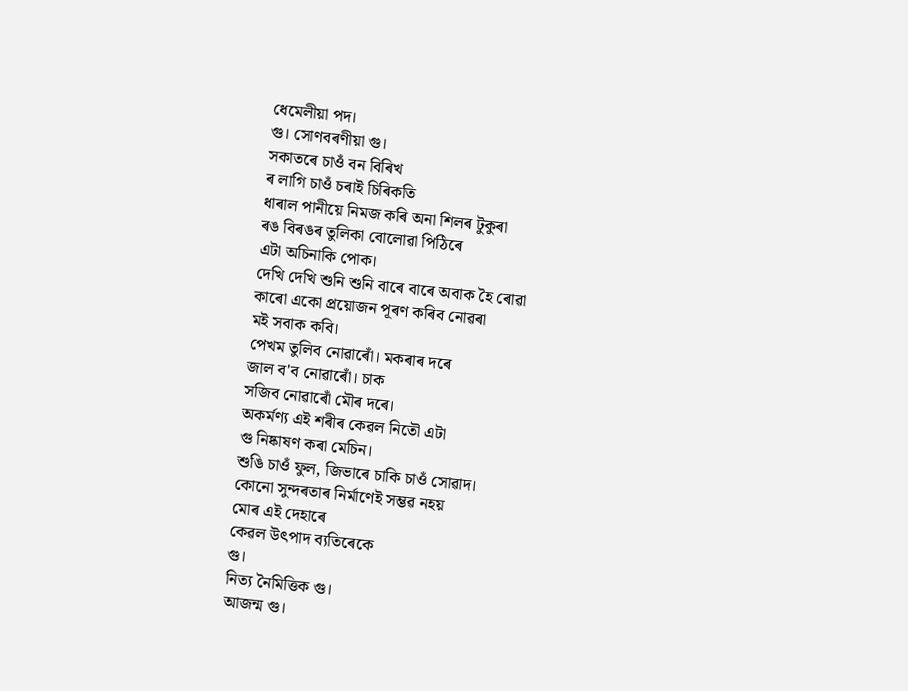ধেমেলীয়া পদ।
গু। সোণবৰণীয়া গু।
সকাতৰে চাওঁ বন বিৰিখ
ৰ লাগি চাওঁ চৰাই চিৰিকতি
ধাৰাল পানীয়ে নিমজ কৰি অনা শিলৰ টুকুৰা
ৰঙ বিৰঙৰ তুলিকা বোলোৱা পিঠিৰে
এটা অচিনাকি পোক।
দেখি দেখি শুনি শুনি বাৰে বাৰে অবাক হৈ ৰোৱা
কাৰো একো প্ৰয়োজন পূৰণ কৰিব নোৱৰা
মই সবাক কবি।
পেখম তুলিব নোৱাৰোঁ। মকৰাৰ দৰে
জাল ব'ব নোৱাৰোঁ। চাক
সজিব নোৱাৰোঁ মৌৰ দৰে।
অকৰ্মণ্য এই শৰীৰ কেৱল নিতৌ এটা
গু নিষ্কাষণ কৰা মেচিন।
শুঙি চাওঁ ফুল, জিভাৰে চাকি চাওঁ সোৱাদ।
কোনো সুন্দৰতাৰ নিৰ্মাণেই সম্ভৱ নহয়
মোৰ এই দেহাৰে
কেৱল উৎপাদ ব্যতিৰেকে
গু।
নিত্য নৈমিত্তিক গু।
আজন্ম গু।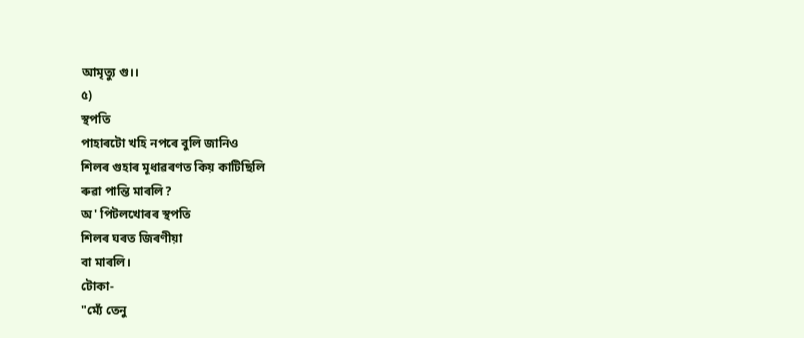আমৃত্যু গু।।
৫)
স্থপতি
পাহাৰটো খহি নপৰে বুলি জানিও
শিলৰ গুহাৰ মূধাৱৰণত কিয় কাটিছিলি
ৰুৱা পান্তি মাৰলি?
অ' পিটলখোৰৰ স্থপতি
শিলৰ ঘৰত জিৰণীয়া
বা মাৰলি।
টোকা-
"ম্যেঁ তেনু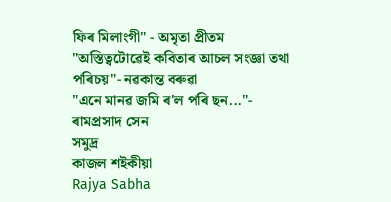ফিৰ মিলাংগী" - অমৃতা প্ৰীতম
"অস্তিত্বটোৱেই কবিতাৰ আচল সংজ্ঞা তথা
পৰিচয়"- নৱকান্ত বৰুৱা
"এনে মানৱ জমি ৰ'ল পৰি ছন..."-
ৰামপ্ৰসাদ সেন
সমুদ্র
কাজল শইকীয়া
Rajya Sabha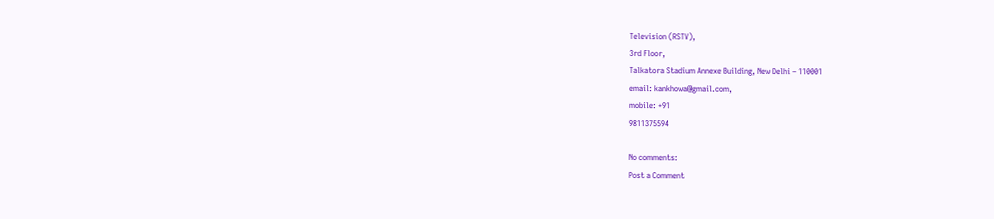Television (RSTV),
3rd Floor,
Talkatora Stadium Annexe Building, New Delhi – 110001
email: kankhowa@gmail.com,
mobile: +91
9811375594

No comments:
Post a Comment